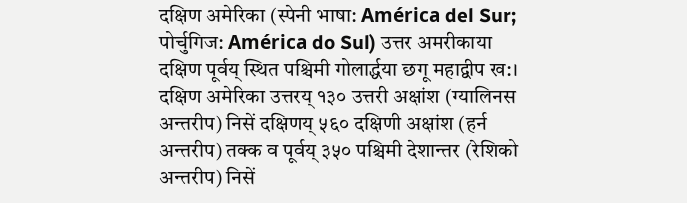दक्षिण अमेरिका (स्पेनी भाषा: América del Sur; पोर्चुगिज: América do Sul) उत्तर अमरीकाया दक्षिण पूर्वय् स्थित पश्चिमी गोलार्द्धया छगू महाद्वीप ख:। दक्षिण अमेरिका उत्तरय् १३० उत्तरी अक्षांश (ग्यालिनस अन्तरीप) निसें दक्षिणय् ५६० दक्षिणी अक्षांश (हर्न अन्तरीप) तक्क व पूर्वय् ३५० पश्चिमी देशान्तर (रेशिको अन्तरीप) निसें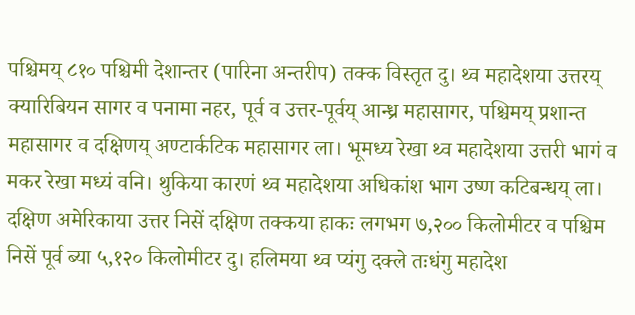पश्चिमय् ८१० पश्चिमी देशान्तर (पारिना अन्तरीप) तक्क विस्तृत दु। थ्व महादेशया उत्तरय् क्यारिबियन सागर व पनामा नहर, पूर्व व उत्तर-पूर्वय् आन्ध्र महासागर, पश्चिमय् प्रशान्त महासागर व दक्षिणय् अण्टार्कटिक महासागर ला। भूमध्य रेखा थ्व महादेशया उत्तरी भागं व मकर रेखा मध्यं वनि। थुकिया कारणं थ्व महादेशया अधिकांश भाग उष्ण कटिबन्धय् ला। दक्षिण अमेरिकाया उत्तर निसें दक्षिण तक्कया हाकः लगभग ७,२०० किलोमीटर व पश्चिम निसें पूर्व ब्या ५,१२० किलोमीटर दु। हलिमया थ्व प्यंगु दक्ले तःधंगु महादेश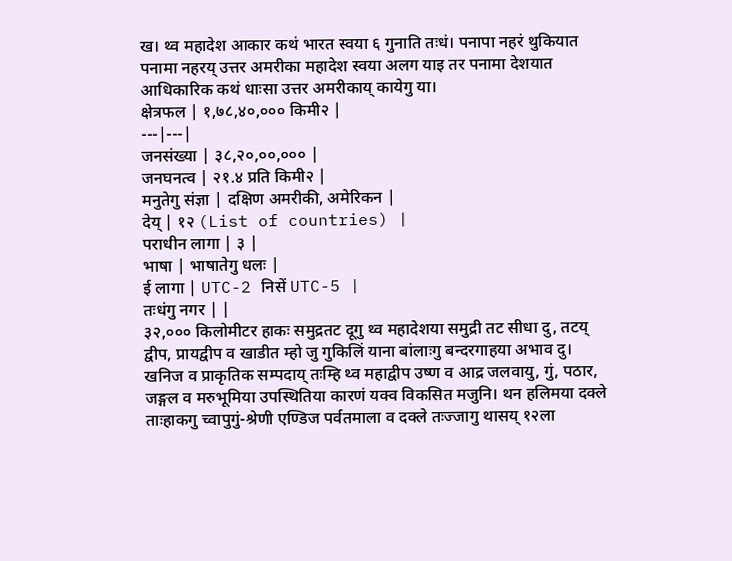ख। थ्व महादेश आकार कथं भारत स्वया ६ गुनाति तःधं। पनापा नहरं थुकियात पनामा नहरय् उत्तर अमरीका महादेश स्वया अलग याइ तर पनामा देशयात आधिकारिक कथं धाःसा उत्तर अमरीकाय् कायेगु या।
क्षेत्रफल | १,७८,४०,००० किमी२ |
---|---|
जनसंख्या | ३८,२०,००,००० |
जनघनत्व | २१.४ प्रति किमी२ |
मनुतेगु संज्ञा | दक्षिण अमरीकी, अमेरिकन |
देय् | १२ (List of countries) |
पराधीन लागा | ३ |
भाषा | भाषातेगु धलः |
ई लागा | UTC-2 निसें UTC-5 |
तःधंगु नगर | |
३२,००० किलोमीटर हाकः समुद्रतट दूगु थ्व महादेशया समुद्री तट सीधा दु, तटय् द्वीप, प्रायद्वीप व खाडीत म्हो जु गुकिलिं याना बांलाःगु बन्दरगाहया अभाव दु। खनिज व प्राकृतिक सम्पदाय् तःम्हि थ्व महाद्वीप उष्ण व आद्र जलवायु, गुं, पठार, जङ्गल व मरुभूमिया उपस्थितिया कारणं यक्व विकसित मजुनि। थन हलिमया दक्ले ताःहाकगु च्वापुगुं-श्रेणी एण्डिज पर्वतमाला व दक्ले तःज्जागु थासय् १२ला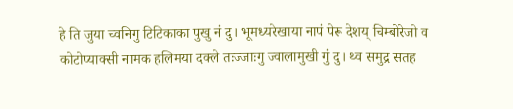हे ति जुया च्वनिगु टिटिकाका पुखु नं दु। भूमध्यरेखाया नापं पेरू देशय् चिम्बोरेजो व कोटोप्याक्सी नामक हलिमया दक्ले तःज्जाःगु ज्वालामुखी गुं दु। थ्व समुद्र सतह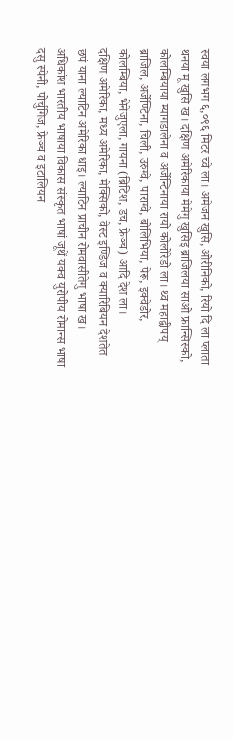स्वया लगभग ६,०९६ मिटर च्वे ला। अमेजन खुसि, ओरीनिको, रियो दि ला प्लाता थनया मू खुसि ख। दक्षिण अमेरिकाया मेमेगु खुसिइ ब्राजिलया साओ फ्रान्सिस्को, कोलम्बियाया म्यागडालेना व अर्जेन्टिनाया रायो कोलोरेडो ला। थ्व महाद्वीपय् ब्राजिल, अर्जेण्टिना, चिली, उरुग्वे, पाराग्वे, बोलिभिया, पेरू, इक्वेडोर, कोलम्बिया, भेनेजुएला, गायना (ब्रिटिश, डच, फ्रेञ्च) आदि देश ला।
दक्षिण अमेरिका, मध्य अमेरिका, मेक्सिको, वेस्ट इण्डिज व क्यारिबियन देशतेत छपं याना ल्याटिन अमेरिका धाइ। ल्याटिन प्राचीन रोमवासीतेगु भाषा ख। अधिकांश भारतीय भाषाया विकास संस्कृत भाषां जूथें यक्व युरोपीय रोमान्स भाषा दसु स्पेनी, पोर्चुगिज, फ्रेञ्च व इटालियन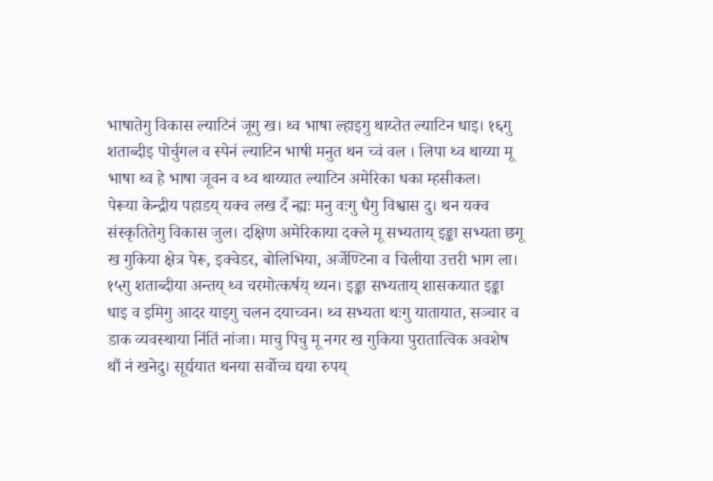भाषातेगु विकास ल्याटिनं जूगु ख। थ्व भाषा ल्हाइगु थाय्तेत ल्याटिन धाइ। १६गु शताब्दीइ पोर्चुगल व स्पेनं ल्याटिन भाषी मनुत थन च्वं वल । लिपा थ्व थाय्या मू भाषा थ्व हे भाषा जूवन व थ्व थाय्यात ल्याटिन अमेरिका धका म्हसीकल।
पेरूया केन्द्रीय पहाडय् यक्व लख दँ न्ह्यः मनु वःगु धैगु विश्वास दु। थन यक्व संस्कृतितेगु विकास जुल। दक्षिण अमेरिकाया दक्ले मू सभ्यताय् इङ्का सभ्यता छगू ख गुकिया क्षेत्र पेरू, इक्वेडर, बोलिभिया, अर्जेण्टिना व चिलीया उत्तरी भाग ला। १५गु शताब्दीया अन्तय् थ्व चरमोत्कर्षय् थ्यन। इङ्का सभ्यताय् शासकयात इङ्का धाइ व इमिगु आदर याइगु चलन दयाच्वन। थ्व सभ्यता थःगु यातायात, सञ्चार व डाक व्यवस्थाया निंतिं नांजा। माचु पिचु मू नगर ख गुकिया पुरातात्विक अवशेष थौं नं खनेदु। सूर्द्ययात थनया सर्वोच्च द्यया रुपय्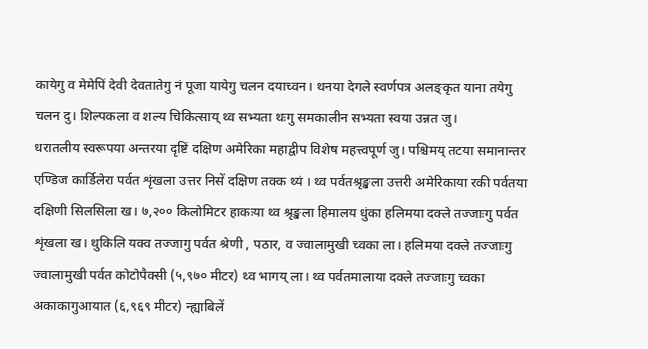कायेगु व मेमेपिं देवी देवतातेगु नं पूजा यायेगु चलन दयाच्वन। थनया देगले स्वर्णपत्र अलङ्कृत याना तयेगु चलन दु। शिल्पकला व शल्य चिकित्साय् थ्व सभ्यता थःगु समकालीन सभ्यता स्वया उन्नत जु।
धरातलीय स्वरूपया अन्तरया दृष्टिं दक्षिण अमेरिका महाद्वीप विशेष महत्त्वपूर्ण जु। पश्चिमय् तटया समानान्तर एण्डिज कार्डिलेरा पर्वत शृंखला उत्तर निसें दक्षिण तक्क थ्यं । थ्व पर्वतश्रृङ्खला उत्तरी अमेरिकाया रकी पर्वतया दक्षिणी सिलसिला ख। ७,२०० किलोमिटर हाकःया थ्व श्रृङ्खला हिमालय धुंका हलिमया दक्ले तज्जाःगु पर्वत शृंखला ख। थुकिलि यक्व तज्जागु पर्वत श्रेणी , पठार, व ज्वालामुखी च्वका ला। हलिमया दक्ले तज्जाःगु ज्वालामुखी पर्वत कोटोपैक्सी (५,९७० मीटर) थ्व भागय् ला। थ्व पर्वतमालाया दक्ले तज्जाःगु च्वका अकाकागुआयात (६,९६९ मीटर) न्ह्याबिलें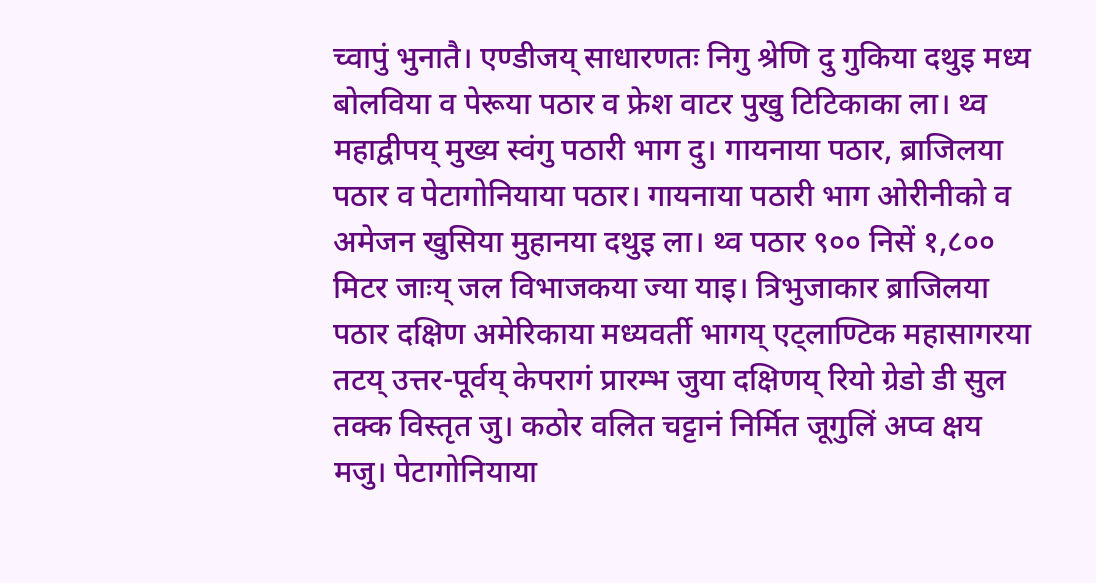च्वापुं भुनातै। एण्डीजय् साधारणतः निगु श्रेणि दु गुकिया दथुइ मध्य बोलविया व पेरूया पठार व फ्रेश वाटर पुखु टिटिकाका ला। थ्व महाद्वीपय् मुख्य स्वंगु पठारी भाग दु। गायनाया पठार, ब्राजिलया पठार व पेटागोनियाया पठार। गायनाया पठारी भाग ओरीनीको व अमेजन खुसिया मुहानया दथुइ ला। थ्व पठार ९०० निसें १,८०० मिटर जाःय् जल विभाजकया ज्या याइ। त्रिभुजाकार ब्राजिलया पठार दक्षिण अमेरिकाया मध्यवर्ती भागय् एट्लाण्टिक महासागरया तटय् उत्तर-पूर्वय् केपरागं प्रारम्भ जुया दक्षिणय् रियो ग्रेडो डी सुल तक्क विस्तृत जु। कठोर वलित चट्टानं निर्मित जूगुलिं अप्व क्षय मजु। पेटागोनियाया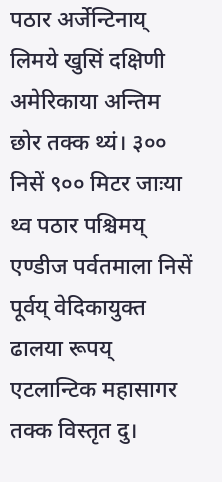पठार अर्जेन्टिनाय् लिमये खुसिं दक्षिणी अमेरिकाया अन्तिम छोर तक्क थ्यं। ३०० निसें ९०० मिटर जाःया थ्व पठार पश्चिमय् एण्डीज पर्वतमाला निसें पूर्वय् वेदिकायुक्त ढालया रूपय् एटलान्टिक महासागर तक्क विस्तृत दु।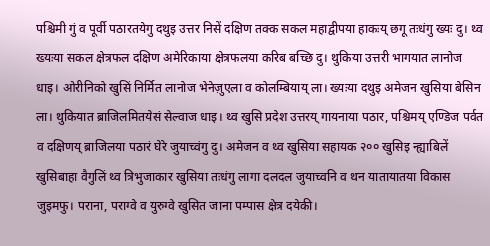पश्चिमी गुं व पूर्वी पठारतयेगु दथुइ उत्तर निसें दक्षिण तक्क सकल महाद्वीपया हाकःय् छगू तःधंगु ख्यः दु। थ्व ख्यःया सकल क्षेत्रफल दक्षिण अमेरिकाया क्षेत्रफलया करिब बच्छि दु। थुकिया उत्तरी भागयात लानोज धाइ। ओरीनिको खुसिं निर्मित लानोज भेनेज़ुएला व कोलम्बियाय् ला। ख्यःया दथुइ अमेजन खुसिया बेसिन ला। थुकियात ब्राजिलमितयेसं सेल्वाज धाइ। थ्व खुसि प्रदेश उत्तरय् गायनाया पठार, पश्चिमय् एण्डिज पर्वत व दक्षिणय् ब्राजिलया पठारं घेरे जुयाच्वंगु दु। अमेजन व थ्व खुसिया सहायक २०० खुसिइ न्ह्याबिलें खुसिबाहा वैगुलिं थ्व त्रिभुजाकार खुसिया तःधंगु लागा दलदल जुयाच्वनि व थन यातायातया विकास जुइमफु। पराना, पराग्वे व युरुग्वे खुसित जाना पम्पास क्षेत्र दयेकी।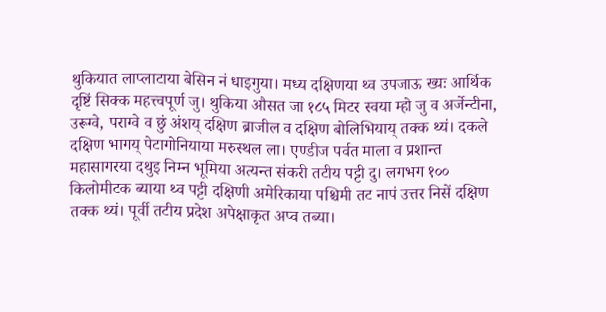थुकियात लाप्लाटाया बेसिन नं धाइगुया। मध्य दक्षिणया थ्व उपजाऊ ख्यः आर्थिक दृष्टिं सिक्क महत्त्वपूर्ण जु। थुकिया औसत जा १८५ मिटर स्वया म्हो जु व अर्जेन्टीना, उरूग्वे, पराग्वे व छुं अंशय् दक्षिण ब्राजील व दक्षिण बोलिभियाय् तक्क थ्यं। दकले दक्षिण भागय् पेटागोनियाया मरुस्थल ला। एण्डीज पर्वत माला व प्रशान्त महासागरया दथुइ निम्न भूमिया अत्यन्त संकरी तटीय पट्टी दु। लगभग १०० किलोमीटक ब्याया थ्व पट्टी दक्षिणी अमेरिकाया पश्चिमी तट नापं उत्तर निसें दक्षिण तक्क थ्यं। पूर्वी तटीय प्रदेश अपेक्षाकृत अप्व तब्या।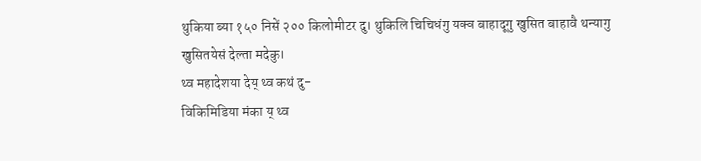थुकिया ब्या १५० निसें २०० किलोमीटर दु। थुकिलि चिचिधंगु यक्व बाहादूगु खुसित बाहावै थन्यागु खुसितयेसं देल्ता मदेकु।
थ्व महादेशया देय् थ्व कथं दु-
विकिमिडिया मंका य् थ्व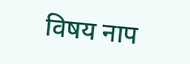विषय नाप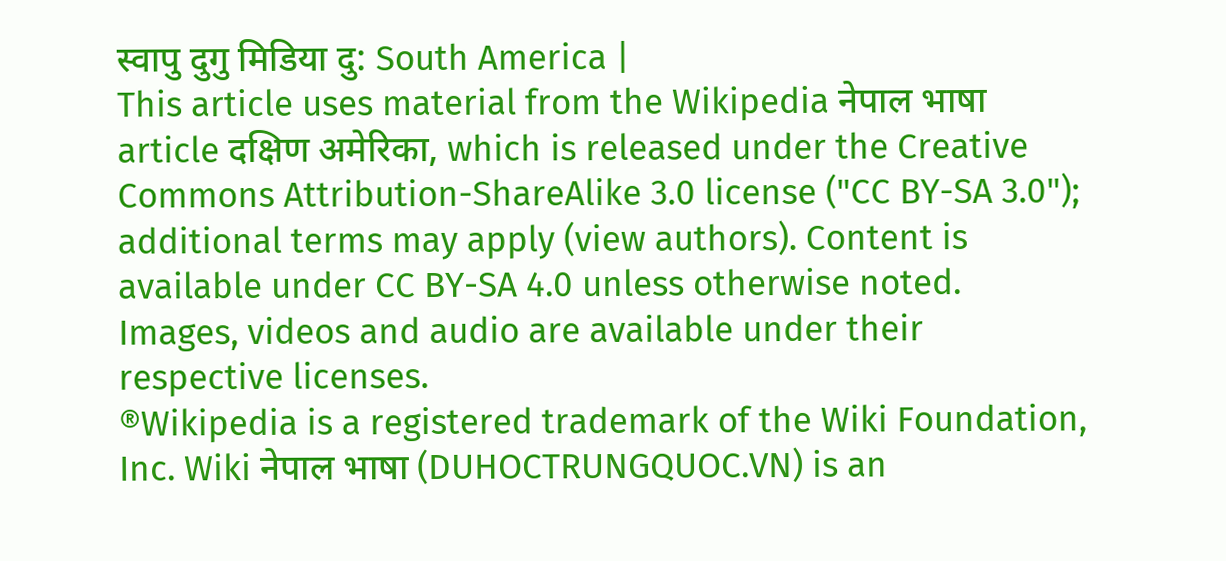स्वापु दुगु मिडिया दु: South America |
This article uses material from the Wikipedia नेपाल भाषा article दक्षिण अमेरिका, which is released under the Creative Commons Attribution-ShareAlike 3.0 license ("CC BY-SA 3.0"); additional terms may apply (view authors). Content is available under CC BY-SA 4.0 unless otherwise noted. Images, videos and audio are available under their respective licenses.
®Wikipedia is a registered trademark of the Wiki Foundation, Inc. Wiki नेपाल भाषा (DUHOCTRUNGQUOC.VN) is an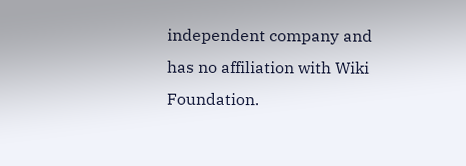independent company and has no affiliation with Wiki Foundation.